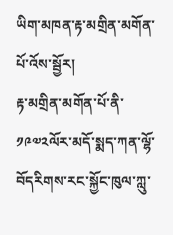ཡིག་མཁན་རྟ་མགྲིན་མགོན་པོ་འོས་སྦྱོར།
རྟ་མགྲིན་མགོན་པོ་ནི་༡༩༧༢ལོར་མདོ་སྨད་ཀན་ལྷོ་བོདརིགས་རང་སྐྱོང་ཁུལ་ཀླུ་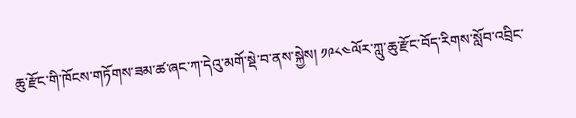ཆུ་རྫོང་གི་ཁོངས་གཏོགས་ཟམ་ཚ་ཞང་ཀ་དེའུ་མགོ་སྡེ་བ་ནས་སྐྱེས། ༡༩༨༤ལོར་ཀླུ་ཆུ་རྫོང་བོད་རིགས་སློབ་འབྲིང་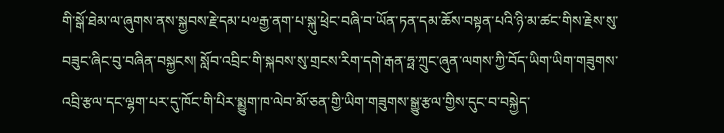གི་སྒོ་ཐེམ་ལ་ཞུགས་ནས་སྐྱབས་རྗེ་དམ་པ༧རྒྱ་ནག་པ་སྐུ་ཕྲེང་བཞི་བ་ཡོན་ཏན་དམ་ཆོས་བསྟན་པའི་ཉི་མ་ཚང་གིས་རྗེས་སུ་བཟུང་ཞིང་བུ་བཞིན་བསྐྱངས། སློབ་འབྲིང་གི་སྐབས་སུ་གྲངས་རིག་དགེ་རྒན་ཧྥ་ཀྲུང་ཞུན་ལགས་ཀྱི་བོད་ཡིག་ཡིག་གཟུགས་འབྲི་རྩལ་དང་ལྷག་པར་དུ་ཁོང་གི་པིར་སྨྱུག་ཁ་ལེབ་མོ་ཅན་གྱི་ཡིག་གཟུགས་སྒྱུ་རྩལ་གྱིས་དུང་བ་བསྐྱེད་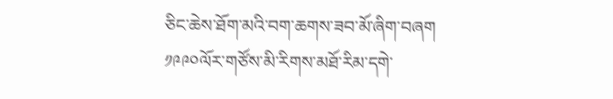ཅིང་ཆེས་ཐོག་མའི་བག་ཆགས་ཟབ་མོ་ཞིག་བཞག
༡༩༩༠ལོར་གཙོས་མི་རིགས་མཐོ་རིམ་དགེ་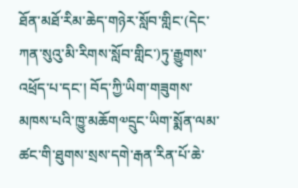ཐོན་མཐོ་རིམ་ཆེད་གཉེར་སློབ་གླིང་(དེང་ཀན་སུའུ་མི་རིགས་སློབ་གླིང་)ཏུ་རྒྱུགས་འཕྲོད་པ་དང་། བོད་ཀྱི་ཡིག་གཟུགས་མཁས་པའི་ཁྱུ་མཆོག༧དྲུང་ཡིག་སྨོན་ལམ་ཚང་གི་ཐུགས་སྲས་དགེ་རྒན་རིན་པོ་ཆེ་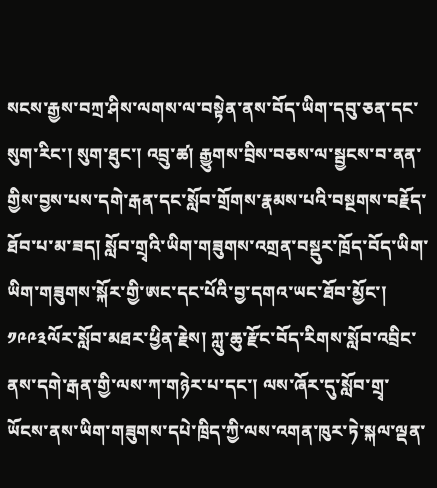སངས་རྒྱས་བཀྲ་ཤིས་ལགས་ལ་བསྟེན་ནས་བོད་ཡིག་དབུ་ཅན་དང་སུག་རིང་། སུག་ཐུང་། འབྲུ་ཚ། རྒྱུགས་བྲིས་བཅས་ལ་སྦྱངས་བ་ནན་གྱིས་བྱས་པས་དགེ་རྒན་དང་སློབ་གྲོགས་རྣམས་པའི་བསྔགས་བརྗོད་ཐོབ་པ་མ་ཟད། སློབ་གྲྭའི་ཡིག་གཟུགས་འགྲན་བསྡུར་ཁྲོད་བོད་ཡིག་ཡིག་གཟུགས་སྐོར་གྱི་ཨང་དང་པོའི་བྱ་དགའ་ཡང་ཐོབ་མྱོང་།
༡༩༩༣ལོར་སློབ་མཐར་ཕྱིན་རྗེས། ཀླུ་ཆུ་རྫོང་བོད་རིགས་སློབ་འབྲིང་ནས་དགེ་རྒན་གྱི་ལས་ཀ་གཉེར་པ་དང་། ལས་ཞོར་དུ་སློབ་གྲྭ་ཡོངས་ནས་ཡིག་གཟུགས་དཔེ་ཁྲིད་ཀྱི་ལས་འགན་ཁུར་ཏེ་སྐལ་ལྡན་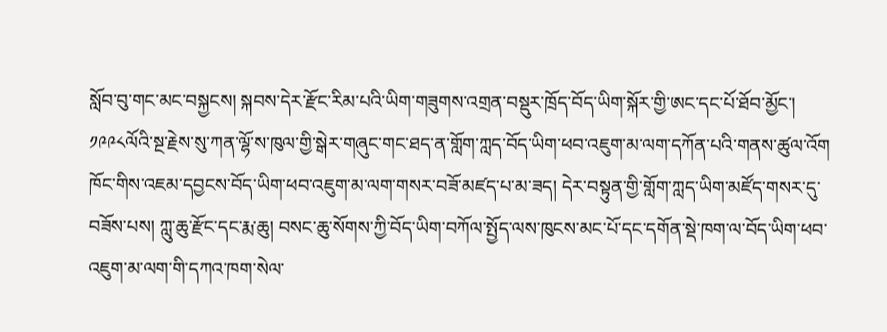སློབ་བུ་གང་མང་བསྐྱངས། སྐབས་དེར་རྫོང་རིམ་པའི་ཡིག་གཟུགས་འགྲན་བསྡུར་ཁྲོད་བོད་ཡིག་སྐོར་གྱི་ཨང་དང་པོ་ཐོབ་མྱོང་།
༡༩༩༨ལོའི་སྔ་རྗེས་སུ་ཀན་ལྷོ་ས་ཁུལ་གྱི་སྒེར་གཞུང་གང་ཐད་ན་གློག་ཀླད་བོད་ཡིག་ཕབ་འཇུག་མ་ལག་དཀོན་པའི་གནས་ཚུལ་འོག ཁོང་གིས་འཇམ་དབྱངས་བོད་ཡིག་ཕབ་འཇུག་མ་ལག་གསར་བཟོ་མཛད་པ་མ་ཟད། དེར་བསྟུན་གྱི་གློག་ཀླད་ཡིག་མཛོད་གསར་དུ་བཟོས་པས། ཀླུ་ཆུ་རྫོང་དང་རྨ་ཆུ། བསང་ཆུ་སོགས་ཀྱི་བོད་ཡིག་བཀོལ་སྤྱོད་ལས་ཁུངས་མང་པོ་དང་དགོན་སྡེ་ཁག་ལ་བོད་ཡིག་ཕབ་འཇུག་མ་ལག་གི་དཀའ་ཁག་སེལ་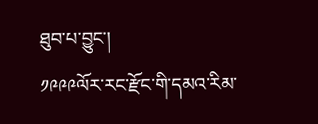ཐུབ་པ་བྱུང་།
༡༩༩༩ལོར་རང་རྫོང་གི་དམའ་རིམ་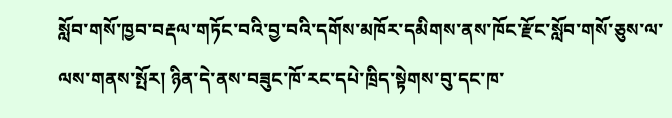སློབ་གསོ་ཁྱབ་བརྡལ་གཏོང་བའི་བྱ་བའི་དགོས་མཁོར་དམིགས་ནས་ཁོང་རྫོང་སློབ་གསོ་ཅུས་ལ་ལས་གནས་སྤོར། ཉིན་དེ་ནས་བཟུང་ཁོ་རང་དཔེ་ཁྲིད་སྟེགས་བུ་དང་ཁ་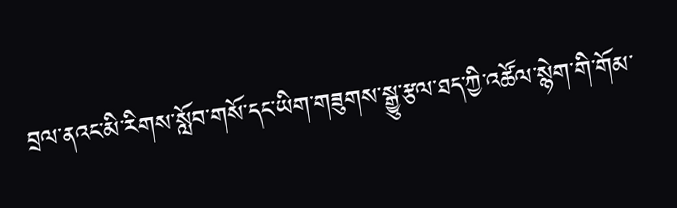བྲལ་ནའང་མི་རིགས་སློབ་གསོ་དང་ཡིག་གཟུགས་སྒྱུ་རྩལ་ཐད་ཀྱི་འཚོལ་སྙེག་གི་གོམ་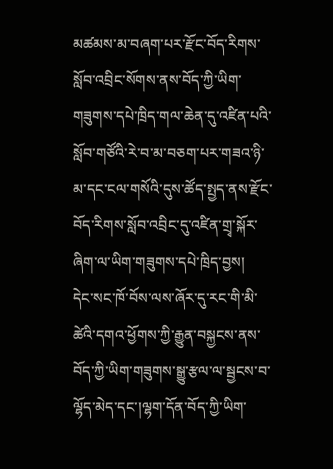མཚམས་མ་བཞག་པར་རྫོང་བོད་རིགས་སློབ་འབྲིང་སོགས་ནས་བོད་ཀྱི་ཡིག་གཟུགས་དཔེ་ཁྲིད་གལ་ཆེན་དུ་འཛིན་པའི་སློབ་གཙོའི་རེ་བ་མ་བཅག་པར་གཟའ་ཉི་མ་དང་ངལ་གསོའི་དུས་ཚོད་སྤྱད་ནས་རྫོང་བོད་རིགས་སློབ་འབྲིང་དུ་འཛིན་གྲྭ་སྐོར་ཞིག་ལ་ཡིག་གཟུགས་དཔེ་ཁྲིད་བྱས།
དེང་སང་ཁོ་བོས་ལས་ཞོར་དུ་རང་གི་མི་ཚེའི་དགའ་ཕྱོགས་ཀྱི་རྒྱུན་བསྐྱངས་ནས་བོད་ཀྱི་ཡིག་གཟུགས་སྒྱུ་རྩལ་ལ་སྦྱངས་བ་ལྷོད་མེད་དང་།ལྷག་དོན་བོད་ཀྱི་ཡིག་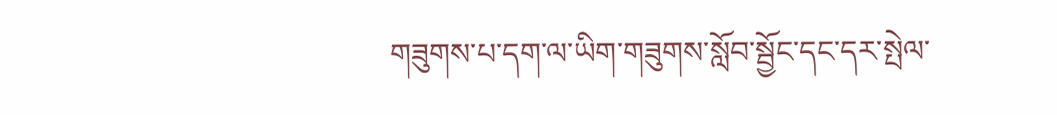གཟུགས་པ་དག་ལ་ཡིག་གཟུགས་སློབ་སྦྱོང་དང་དར་སྤེལ་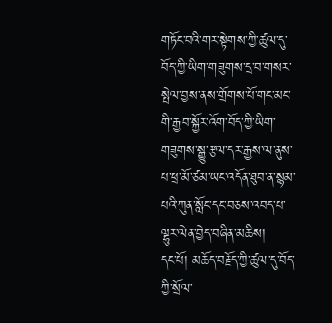གཏོང་བའི་གར་སྟེགས་ཀྱི་ཚུལ་དུ་བོད་ཀྱི་ཡིག་གཟུགས་དྲ་བ་གསར་སྤེལ་བྱས་ནས་གྲོགས་པོ་གང་མང་གི་རྒྱབ་སྐྱོར་འོག་བོད་ཀྱི་ཡིག་གཟུགས་སྒྱུ་རྩལ་དར་རྒྱས་ལ་ནུས་པ་ཕྲ་མོ་ཙམ་ཡང་འདོན་ཐུབ་ན་སྙམ་པའི་ཀུན་སློང་དང་བཅས་འབད་པ་ལྷུར་ལེན་བྱེད་བཞིན་མཆིས།
དང་པོ། མཆོད་བརྗོད་ཀྱི་ཚུལ་དུ་བོད་ཀྱི་སྲོལ་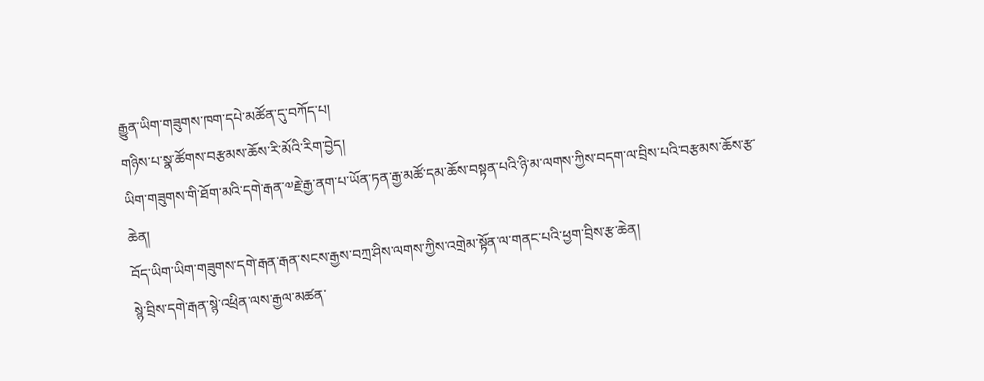རྒྱུན་ཡིག་གཟུགས་ཁག་དཔེ་མཚོན་དུ་བཀོད་པ།
གཉིས་པ་སྣ་ཚོགས་བརྩམས་ཆོས་རི་མོའི་རིག་བྱེད།
ཡིག་གཟུགས་གི་ཐོག་མའི་དགེ་རྒན་༧རྗེ་རྒྱ་ནག་པ་ཡོན་ཏན་རྒྱ་མཚོ་དམ་ཆོས་བསྟན་པའི་ཉི་མ་ལགས་ཀྱིས་བདག་ལ་བྲིས་པའི་བརྩམས་ཆོས་རྩ་ཆེན།
བོད་ཡིག་ཡིག་གཟུགས་དགེ་རྒན་རྒན་སངས་རྒྱས་བཀྲ་ཤིས་ལགས་ཀྱིས་འགྲེམ་སྟོན་ལ་གནང་པའི་ཕྱག་བྲིས་རྩ་ཆེན།
སྙེ་བྲིས་དགེ་རྒན་སྙེ་འཕྲིན་ལས་རྒྱལ་མཚན་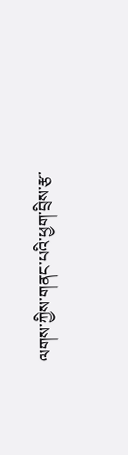ལགས་ཀྱིས་གནང་པའི་ཕྱག་བྲིས་རྩ་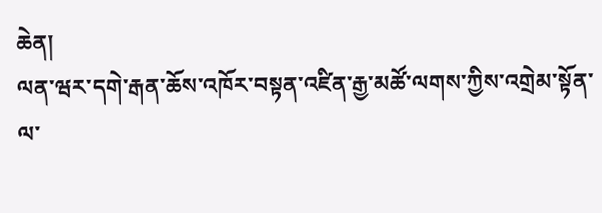ཆེན།
ལན་ཝར་དགེ་རྒན་ཆོས་འཁོར་བསྟན་འཛིན་རྒྱ་མཚོ་ལགས་ཀྱིས་འགྲེམ་སྟོན་ལ་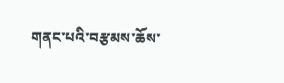གནང་པའི་བརྩམས་ཆོས་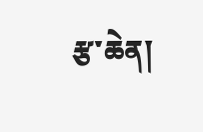རྩ་ཆེན།